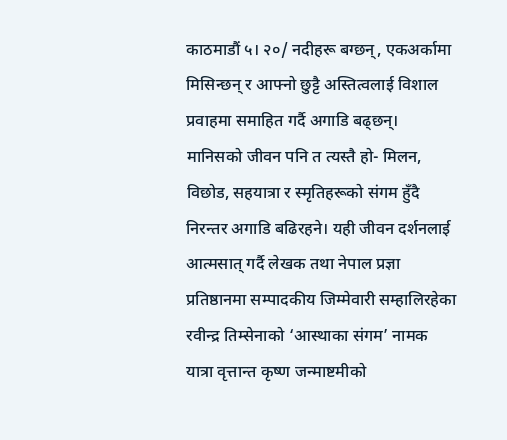काठमाडौं ५। २०/ नदीहरू बग्छन्, एकअर्कामा मिसिन्छन् र आफ्नो छुट्टै अस्तित्वलाई विशाल प्रवाहमा समाहित गर्दै अगाडि बढ्छन्। मानिसको जीवन पनि त त्यस्तै हो- मिलन, विछोड, सहयात्रा र स्मृतिहरूको संगम हुँदै निरन्तर अगाडि बढिरहने। यही जीवन दर्शनलाई आत्मसात् गर्दै लेखक तथा नेपाल प्रज्ञा प्रतिष्ठानमा सम्पादकीय जिम्मेवारी सम्हालिरहेका रवीन्द्र तिम्सेनाको ‘आस्थाका संगम’ नामक यात्रा वृत्तान्त कृष्ण जन्माष्टमीको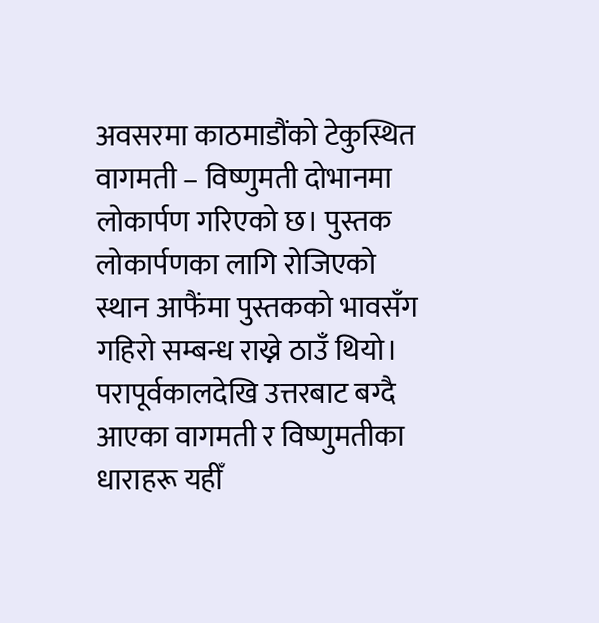अवसरमा काठमाडौंको टेकुस्थित वागमती – विष्णुमती दोभानमा लोकार्पण गरिएको छ। पुस्तक लोकार्पणका लागि रोजिएको स्थान आफैंमा पुस्तकको भावसँग गहिरो सम्बन्ध राख्ने ठाउँ थियो। परापूर्वकालदेखि उत्तरबाट बग्दै आएका वागमती र विष्णुमतीका धाराहरू यहीँ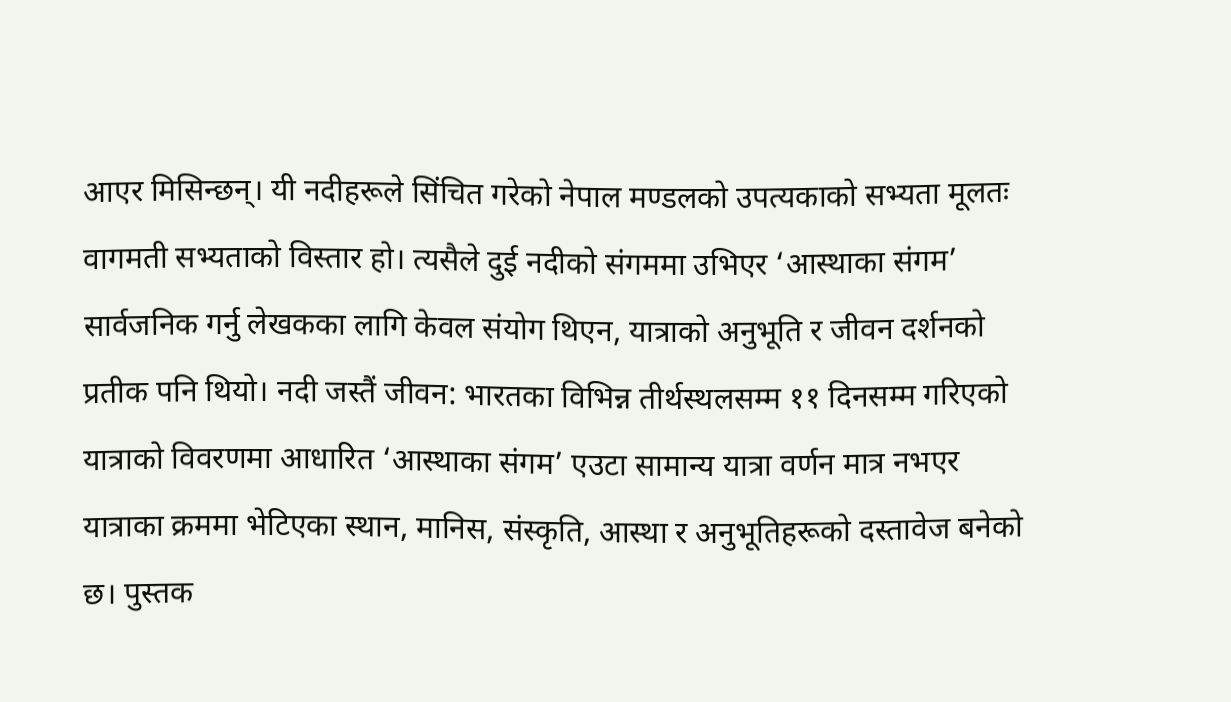आएर मिसिन्छन्। यी नदीहरूले सिंचित गरेको नेपाल मण्डलको उपत्यकाको सभ्यता मूलतः वागमती सभ्यताको विस्तार हो। त्यसैले दुई नदीको संगममा उभिएर ‘आस्थाका संगम’ सार्वजनिक गर्नु लेखकका लागि केवल संयोग थिएन, यात्राको अनुभूति र जीवन दर्शनको प्रतीक पनि थियो। नदी जस्तैं जीवन: भारतका विभिन्न तीर्थस्थलसम्म ११ दिनसम्म गरिएको यात्राको विवरणमा आधारित ‘आस्थाका संगम’ एउटा सामान्य यात्रा वर्णन मात्र नभएर यात्राका क्रममा भेटिएका स्थान, मानिस, संस्कृति, आस्था र अनुभूतिहरूको दस्तावेज बनेको छ। पुस्तक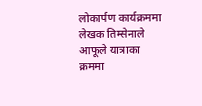लोकार्पण कार्यक्रममा लेखक तिम्सेनाले आफूले यात्राका क्रममा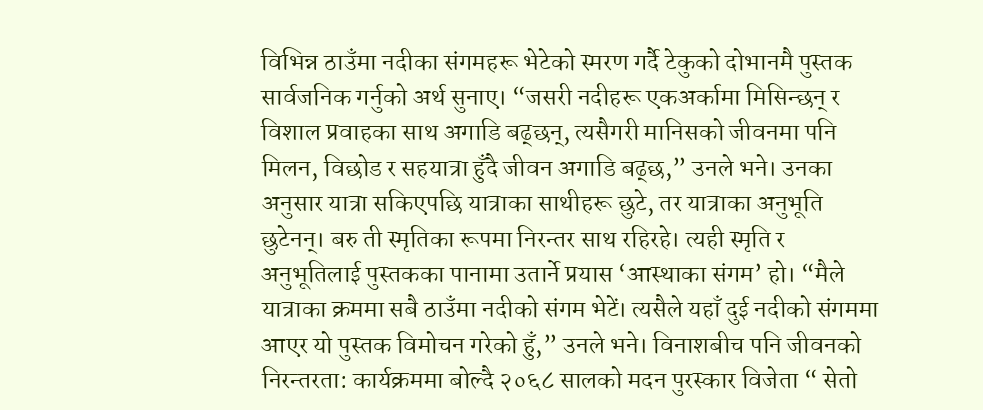विभिन्न ठाउँमा नदीका संगमहरू भेटेको स्मरण गर्दै टेकुको दोभानमै पुस्तक सार्वजनिक गर्नुको अर्थ सुनाए। “जसरी नदीहरू एकअर्कामा मिसिन्छन् र विशाल प्रवाहका साथ अगाडि बढ्छन्, त्यसैगरी मानिसको जीवनमा पनि मिलन, विछोड र सहयात्रा हुँदै जीवन अगाडि बढ्छ,” उनले भने। उनका अनुसार यात्रा सकिएपछि यात्राका साथीहरू छुटे, तर यात्राका अनुभूति छुटेनन्। बरु ती स्मृतिका रूपमा निरन्तर साथ रहिरहे। त्यही स्मृति र अनुभूतिलाई पुस्तकका पानामा उतार्ने प्रयास ‘आस्थाका संगम’ हो। “मैले यात्राका क्रममा सबै ठाउँमा नदीको संगम भेटें। त्यसैले यहाँ दुई नदीको संगममा आएर यो पुस्तक विमोचन गरेको हुँ,” उनले भने। विनाशबीच पनि जीवनको निरन्तरता: कार्यक्रममा बोल्दै २०६८ सालको मदन पुरस्कार विजेता “ सेतो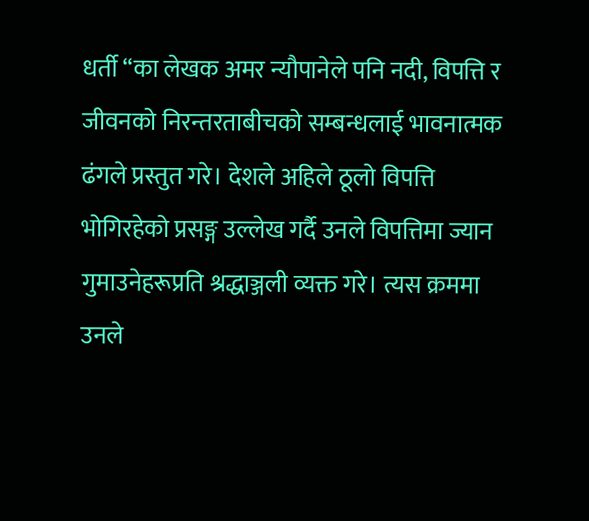धर्ती “का लेखक अमर न्यौपानेले पनि नदी, विपत्ति र जीवनको निरन्तरताबीचको सम्बन्धलाई भावनात्मक ढंगले प्रस्तुत गरे। देशले अहिले ठूलो विपत्ति भोगिरहेको प्रसङ्ग उल्लेख गर्दै उनले विपत्तिमा ज्यान गुमाउनेहरूप्रति श्रद्धाञ्जली व्यक्त गरे। त्यस क्रममा उनले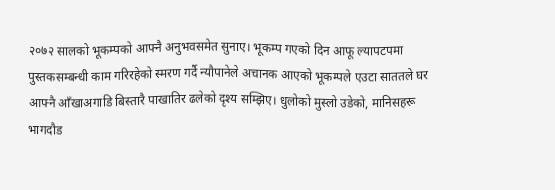२०७२ सालको भूकम्पको आफ्नै अनुभवसमेत सुनाए। भूकम्प गएको दिन आफू ल्यापटपमा पुस्तकसम्बन्धी काम गरिरहेको स्मरण गर्दै न्यौपानेले अचानक आएको भूकम्पले एउटा साततले घर आफ्नै आँखाअगाडि बिस्तारै पाखातिर ढलेको दृश्य सम्झिए। धुलोको मुस्लो उडेको, मानिसहरू भागदौड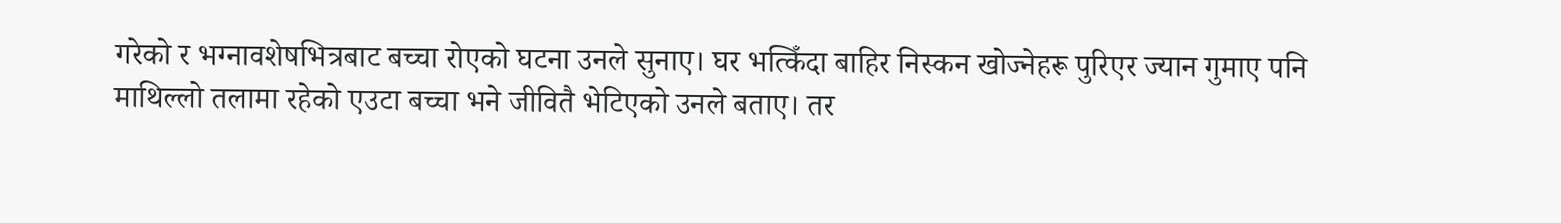गरेको र भग्नावशेषभित्रबाट बच्चा रोएको घटना उनले सुनाए। घर भत्किँदा बाहिर निस्कन खोज्नेहरू पुरिएर ज्यान गुमाए पनि माथिल्लो तलामा रहेको एउटा बच्चा भने जीवितै भेटिएको उनले बताए। तर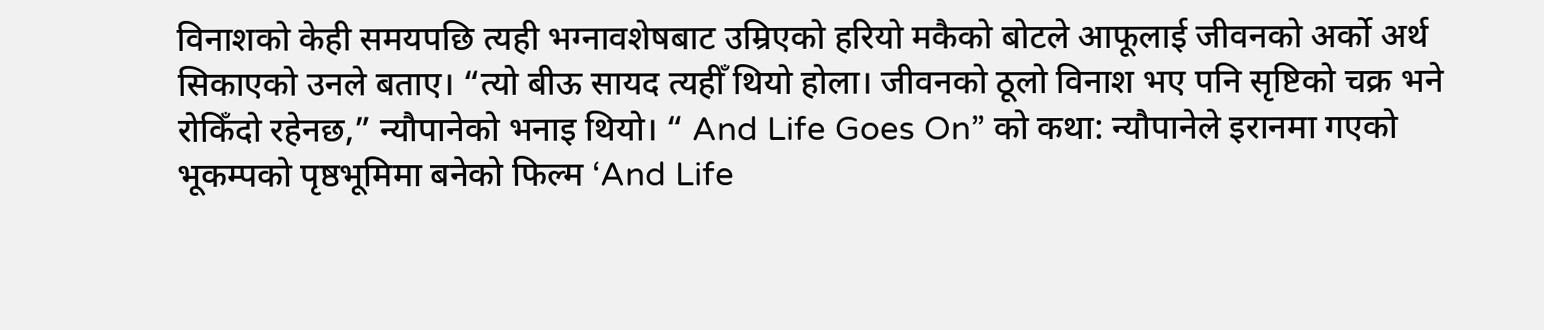विनाशको केही समयपछि त्यही भग्नावशेषबाट उम्रिएको हरियो मकैको बोटले आफूलाई जीवनको अर्को अर्थ सिकाएको उनले बताए। “त्यो बीऊ सायद त्यहीँ थियो होला। जीवनको ठूलो विनाश भए पनि सृष्टिको चक्र भने रोकिँदो रहेनछ,” न्यौपानेको भनाइ थियो। “ And Life Goes On” को कथा: न्यौपानेले इरानमा गएको भूकम्पको पृष्ठभूमिमा बनेको फिल्म ‘And Life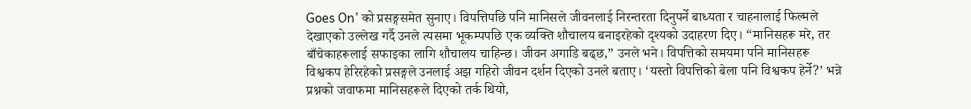Goes On’ को प्रसङ्गसमेत सुनाए। विपत्तिपछि पनि मानिसले जीवनलाई निरन्तरता दिनुपर्ने बाध्यता र चाहनालाई फिल्मले देखाएको उल्लेख गर्दै उनले त्यसमा भूकम्पपछि एक व्यक्ति शौचालय बनाइरहेको दृश्यको उदाहरण दिए। “मानिसहरू मरे, तर बाँचेकाहरूलाई सफाइका लागि शौचालय चाहिन्छ। जीवन अगाडि बढ्छ,” उनले भने। विपत्तिको समयमा पनि मानिसहरू विश्वकप हेरिरहेको प्रसङ्गले उनलाई अझ गहिरो जीवन दर्शन दिएको उनले बताए। ‘यस्तो विपत्तिको बेला पनि विश्वकप हेर्ने?’ भन्ने प्रश्नको जवाफमा मानिसहरूले दिएको तर्क थियो,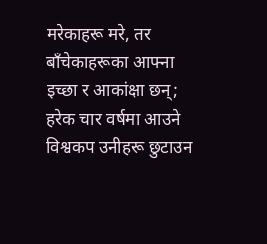मरेकाहरू मरे, तर बाँचेकाहरूका आफ्ना इच्छा र आकांक्षा छन्; हरेक चार वर्षमा आउने विश्वकप उनीहरू छुटाउन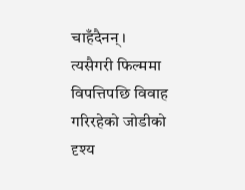चाहँदैनन्। त्यसैगरी फिल्ममा विपत्तिपछि विवाह गरिरहेको जोडीको दृश्य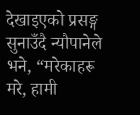देखाइएको प्रसङ्ग सुनाउँदै न्यौपानेले भने, “मरेकाहरू मरे, हामी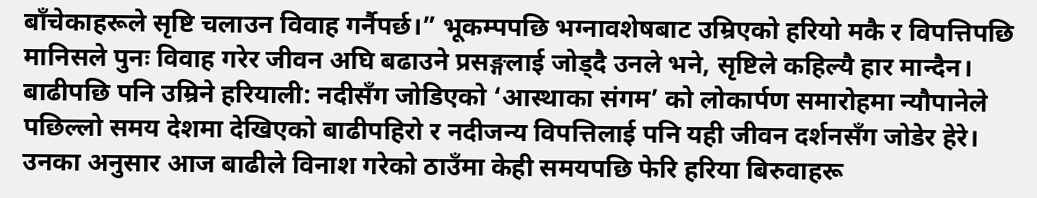बाँचेकाहरूले सृष्टि चलाउन विवाह गर्नैपर्छ।” भूकम्पपछि भग्नावशेषबाट उम्रिएको हरियो मकै र विपत्तिपछि मानिसले पुनः विवाह गरेर जीवन अघि बढाउने प्रसङ्गलाई जोड्दै उनले भने, सृष्टिले कहिल्यै हार मान्दैन। बाढीपछि पनि उम्रिने हरियाली: नदीसँग जोडिएको ‘आस्थाका संगम’ को लोकार्पण समारोहमा न्यौपानेले पछिल्लो समय देशमा देखिएको बाढीपहिरो र नदीजन्य विपत्तिलाई पनि यही जीवन दर्शनसँग जोडेर हेरे। उनका अनुसार आज बाढीले विनाश गरेको ठाउँमा केही समयपछि फेरि हरिया बिरुवाहरू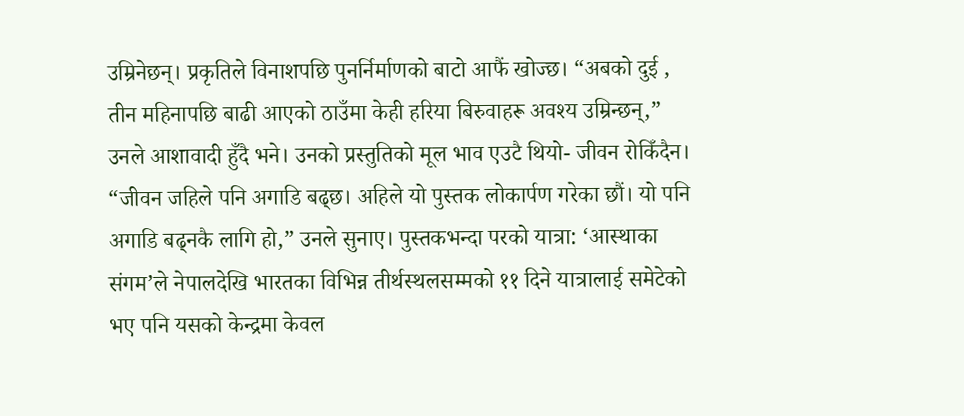उम्रिनेछन्। प्रकृतिले विनाशपछि पुनर्निर्माणको बाटो आफैं खोज्छ। “अबको दुई , तीन महिनापछि बाढी आएको ठाउँमा केही हरिया बिरुवाहरू अवश्य उम्रिन्छन्,” उनले आशावादी हुँदै भने। उनको प्रस्तुतिको मूल भाव एउटै थियो- जीवन रोकिँदैन। “जीवन जहिले पनि अगाडि बढ्छ। अहिले यो पुस्तक लोकार्पण गरेका छौं। यो पनि अगाडि बढ्नकै लागि हो,” उनले सुनाए। पुस्तकभन्दा परको यात्रा: ‘आस्थाका संगम’ले नेपालदेखि भारतका विभिन्न तीर्थस्थलसम्मको ११ दिने यात्रालाई समेटेको भए पनि यसको केन्द्रमा केवल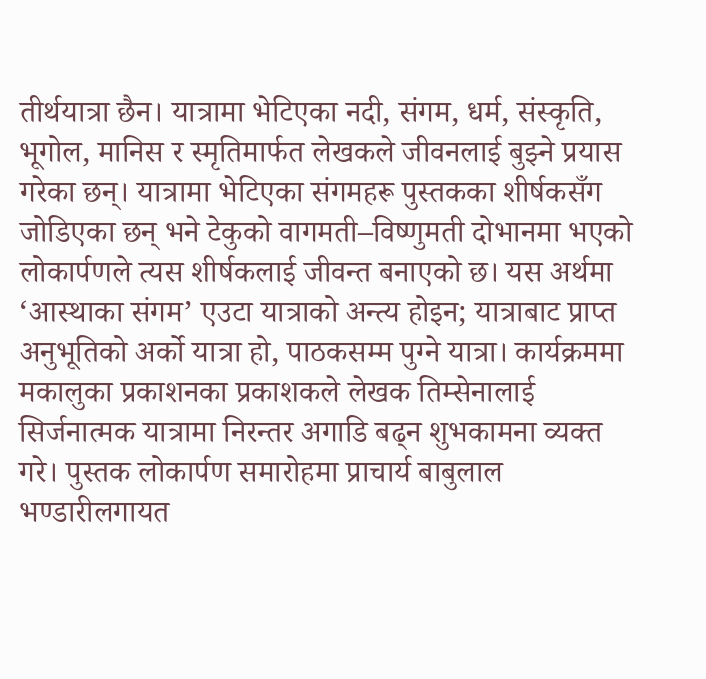तीर्थयात्रा छैन। यात्रामा भेटिएका नदी, संगम, धर्म, संस्कृति, भूगोल, मानिस र स्मृतिमार्फत लेखकले जीवनलाई बुझ्ने प्रयास गरेका छन्। यात्रामा भेटिएका संगमहरू पुस्तकका शीर्षकसँग जोडिएका छन् भने टेकुको वागमती–विष्णुमती दोभानमा भएको लोकार्पणले त्यस शीर्षकलाई जीवन्त बनाएको छ। यस अर्थमा ‘आस्थाका संगम’ एउटा यात्राको अन्त्य होइन; यात्राबाट प्राप्त अनुभूतिको अर्को यात्रा हो, पाठकसम्म पुग्ने यात्रा। कार्यक्रममा मकालुका प्रकाशनका प्रकाशकले लेखक तिम्सेनालाई सिर्जनात्मक यात्रामा निरन्तर अगाडि बढ्न शुभकामना व्यक्त गरे। पुस्तक लोकार्पण समारोहमा प्राचार्य बाबुलाल भण्डारीलगायत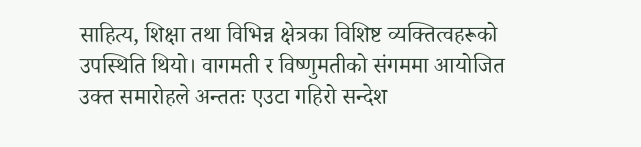साहित्य, शिक्षा तथा विभिन्न क्षेत्रका विशिष्ट व्यक्तित्वहरूको उपस्थिति थियो। वागमती र विष्णुमतीको संगममा आयोजित उक्त समारोहले अन्ततः एउटा गहिरो सन्देश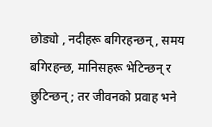छोड्यो , नदीहरू बगिरहन्छन्, समय बगिरहन्छ, मानिसहरू भेटिन्छन् र छुटिन्छन्; तर जीवनको प्रवाह भने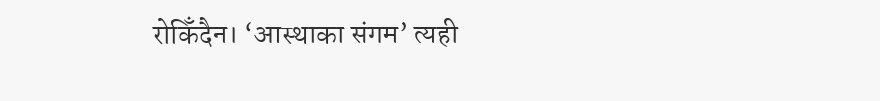रोकिँदैन। ‘आस्थाका संगम’ त्यही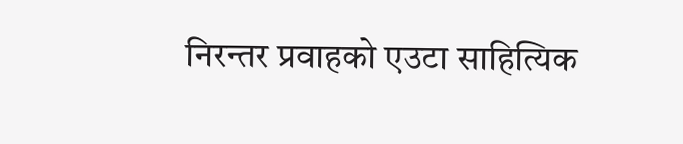निरन्तर प्रवाहको एउटा साहित्यिक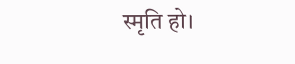स्मृति हो।